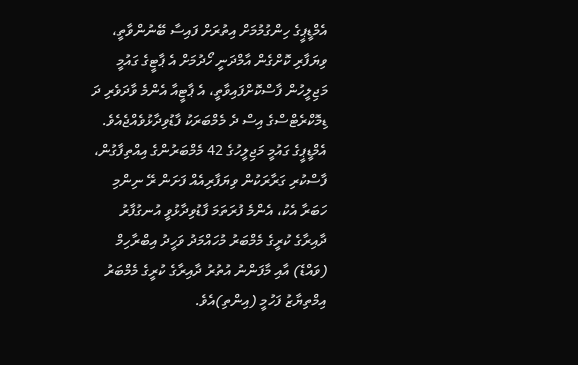އެމްޑީޕީގެ ހިންގުމުމަށް އިތުރަށް ފައިސާ ބޭނުންވާތީ، ވިޔަފާރި ކޮށްގެން އާމްދަނީ ހޯދުމަށް އެ ޕާޓީގެ ގައުމީ މަޖިލީހުން ފާސްކޮށްފައިވާތީ، އެ ޕާޓީއާ އެންމެ ވާދަވެރި ދަ ޑިމޮކްރެޓްސްގެ އިސް ދެ މެމްބަރަކު ފާޑުވިދާޅުވެއްޖެއެވެ.
އެމްޑީޕީގެ ގައުމީ މަޖިލީހުގެ 42 މެމްބަރުންގެ އިއްތިފާގުން، ފާސްކުރި ގަރާރަކުން ވިޔަފާރިއެއް ފަށަން ރޭ ނިންމި ހަބަރާ އެކު، އެންމެ ފުރަތަމަ ފާޑުވިދާޅުވީ އުނގުފާރު ދާއިރާގެ ކުރީގެ މެމްބަރު މުހައްމަދު ވަހީދު އިބްރާހިމް (ވައްޑެ) އާއި މާފަންނު އުތުރު ދާއިރާގެ ކުރީގެ މެމްބަރު އިމްތިޔާޒު ފަހުމީ (އިންތި)އެވެ.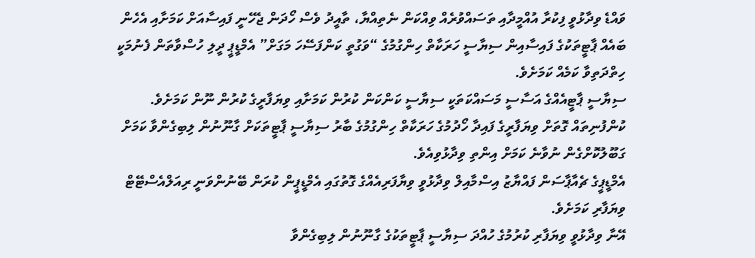ވައްޑެ ވިދާޅުވީ ފިކުރާ އުއްމީދާއި ތަސައްވުރެއް ވިއްކަން ނެތިއްޔާ، ތާއީދު ވެސް ހޯދަން ޖެހޭނީ ފައިސާއަށް ކަމަށާއި އެހެން ބައެއް ޕާޓީތަކުގެ ފައިސާއިން ސިޔާސީ ހަރަކާތް ހިންގުމުގެ “ވަގުތީ ކަންފަސޭހަ މަގަށް” އެމްޑީޕީ ދީލި ހުސްވާތަން ފެނުމަކީ ހިތްދަތިވާ ކަމެއް ކަމަށެވެ.
ސިޔާސީ ޕާޓީއެއްގެ އަސާސީ މަސައްކަތަކީ ސިޔާސީ ކަންކަން ކުރުން ކަމަށާއި ވިޔަފާރީގެ ކުރުން ނޫން ކަމަށެވެ.
ކުންފުނިތައް ގޮތަށް ވިޔަފާރީގެ ފައިދާ ހޯދުމުގެ ހަރަކާތް ހިންގުމުގެ ބާރު ސިޔާސީ ޕާޓީތަކަށް ގާނޫނުން ލިބިގެންވާ ކަމަށް ގަބޫލުކޮށްގެން ނުވާނެ ކަމަށް އިންތި ވިދާޅުވިއެވެ.
އެމްޑީޕީގެ ޗެއާޕާސަން ފައްޔާޒު އިސްމާއިލް ވިދާޅުވީ ވިޔާފަރިއެއްގެ ގޮތުގައި އެމްޑީޕީން ކުރަން ބޭނުންވަނީ ރިއަލްއެސްޓޭޓް ވިޔަފާރި ކަމަށެވެ.
އޭނާ ވިދާޅުވީ ވިޔަފާރި ކުރުމުގެ ހުއްދަ ސިޔާސީ ޕާޓީތަކުގެ ގާނޫނުން ލިބިގެންވާ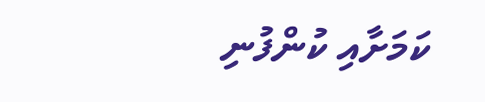ކަމަށާއި ކުންފުނި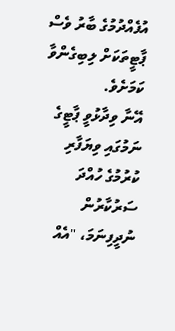އުފެއްދުމުގެ ބާރު ވެސް ޕާޓީތަކަށް ލިބިގެންވާ ކަމަށެވެ.
އޭނާ ވިދާޅުވީ ޕާޓީގެ ނަމުގައި ވިޔަފާރި ކުރުމުގެ ހުއްދަ ސަރުކާރުން ނުދީފިނަމަ، "އެއް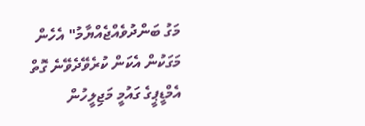މަގު ބަންދުވެއްޖެއްޔާމު" އެހެން މަގަކުން އެކަން ކުރެވޭދެވޭނެ ގޮތް އެމްޑީޕީގެ ގައުމީ މަޖިލީހުން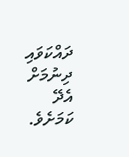ދައްކަވައި ދިނުމަށް އެދޭ ކަމަށެވެ.